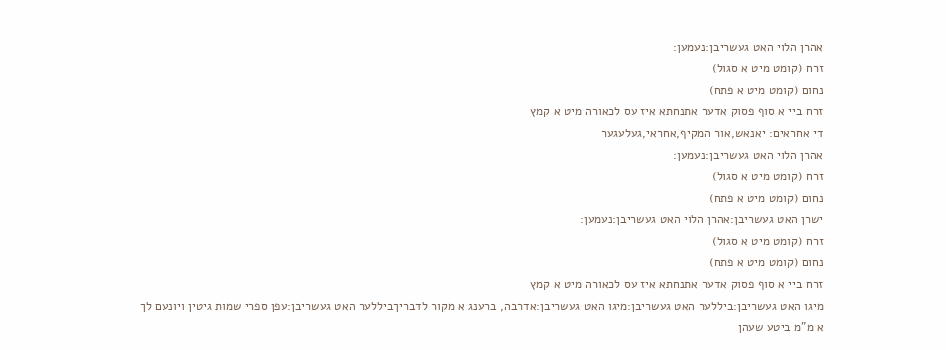אהרן הלוי האט געשריבן:נעמען:
זרח (קומט מיט א סגול)
נחום (קומט מיט א פתח)
זרח ביי א סוף פסוק אדער אתנחתא איז עס לכאורה מיט א קמץ
די אחראים: יאנאש,אור המקיף,אחראי,געלעגער
אהרן הלוי האט געשריבן:נעמען:
זרח (קומט מיט א סגול)
נחום (קומט מיט א פתח)
ישרן האט געשריבן:אהרן הלוי האט געשריבן:נעמען:
זרח (קומט מיט א סגול)
נחום (קומט מיט א פתח)
זרח ביי א סוף פסוק אדער אתנחתא איז עס לכאורה מיט א קמץ
מיגו האט געשריבן:ביללער האט געשריבן:מיגו האט געשריבן:אדרבה, ברענג א מקור לדבריךביללער האט געשריבן:עפן ספרי שמות גיטין ויונעם לך
א מ"מ ביטע שעהן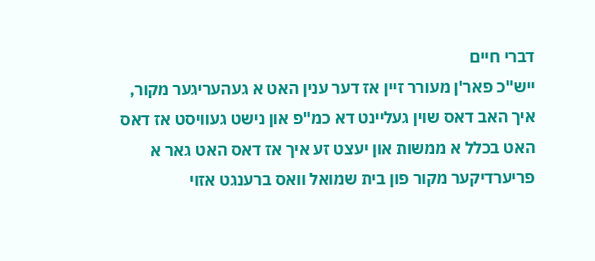דברי חיים
ייש"כ פאר'ן מעורר זיין אז דער ענין האט א געהעריגער מקור, איך האב דאס שוין געליינט דא כמ"פ און נישט געוויסט אז דאס האט בכלל א ממשות און יעצט זע איך אז דאס האט גאר א פריערדיקער מקור פון בית שמואל וואס ברענגט אזוי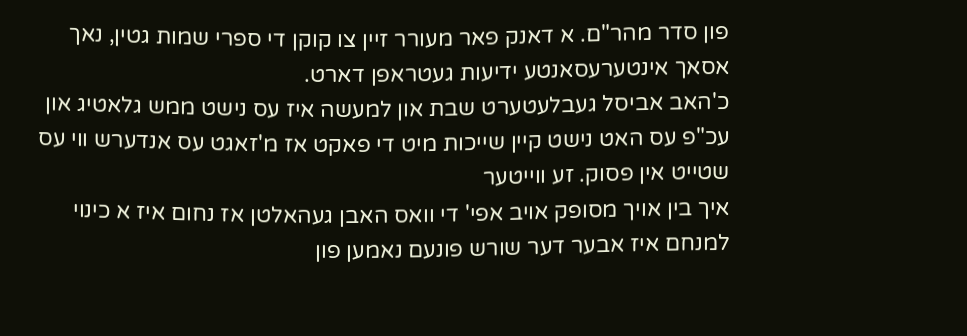פון סדר מהר"ם. א דאנק פאר מעורר זיין צו קוקן די ספרי שמות גטין, נאך אסאך אינטערעסאנטע ידיעות געטראפן דארט.
כ'האב אביסל געבלעטערט שבת און למעשה איז עס נישט ממש גלאטיג און עכ"פ עס האט נישט קיין שייכות מיט די פאקט אז מ'זאגט עס אנדערש ווי עס שטייט אין פסוק. זע ווייטער
איך בין אויך מסופק אויב אפי' די וואס האבן געהאלטן אז נחום איז א כינוי למנחם איז אבער דער שורש פונעם נאמען פון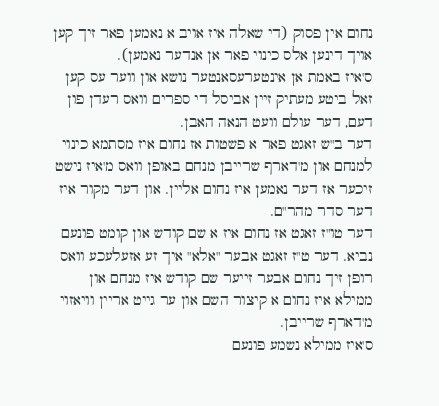נחום אין פסוק (די שאלה איז אויב א נאמען פאר זיך קען אויך דינען אלס כינוי פאר אן אנדער נאמען).
ס'איז באמת אן אינטערעסאנטער נושא און ווער עס קען זאל ביטע מעתיק זיין אביסל די ספרים וואס רעדן פון דעם, דער עולם וועט הנאה האבן.
דער ב"ש זאגט פאר א פשטות אז נחום איז מסתמא כינוי למנחם און מ'דארף שרייבן מנחם באופן וואס מ'איז נישט זיכער אז דער נאמען איז נחום אליין. און דער מקור איז דער סדר מהר"ם.
דער טו"ז זאגט אז נחום איז א שם קודש און קומט פונעם נביא. דער ט"ז זאגט אבער "אלא" איך זע אזעלעכע וואס רופן זיך נחום אבער זייער שם קודש איז מנחם און ממילא איז נחום א קיצור השם און ער גייט אריין וויאזוי מ'דארף שרייבן.
ס'איז ממילא נשמע פונעם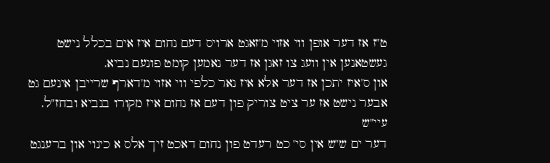ט"ז אז דער אופן ווי אזוי מ'זאגט ארויס דעם נחום איז אים בכלל נישט געשטאנען אין וועג צו זאגן אז דער נאמען קומט פונעם נביא.
און ס'איז יתכן אז דער אלא איז נאר כלפי ווי אזוי מ'דארף שרייבן אינעם גט אבער נישט אז ער ציט צוריק פון דעם אז נחום איז מקורו בנביא ובחז"ל. עיי"ש
דער ים ש"ש אין סי' כט רעדט פון נחום דאכט זיך אלס א כינוי און ברענגט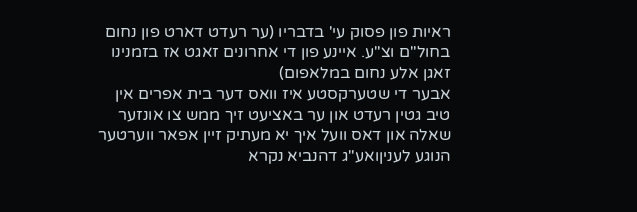ראיות פון פסוק עי' בדבריו (ער רעדט דארט פון נחום בחול"ם וצ"ע. איינע פון די אחרונים זאגט אז בזמנינו זאגן אלע נחום במלאפום)
אבער די שטערקסטע איז וואס דער בית אפרים אין טיב גטין רעדט און ער באציעט זיך ממש צו אונזער שאלה און דאס וועל איך יא מעתיק זיין אפאר ווערטער הנוגע לעניןואע"ג דהנביא נקרא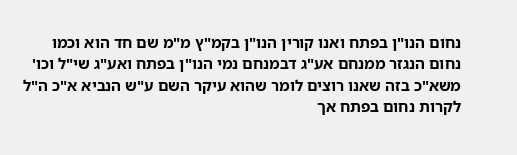נחום הנו"ן בפתח ואנו קורין הנו"ן בקמ"ץ מ"מ שם חד הוא וכמו נחום הנגזר ממנחם אע"ג דבמנחם נמי הנו"ן בפתח ואע"ג שי"ל וכו' משא"כ בזה שאנו רוצים לומר שהוא עיקר השם ע"ש הנביא א"כ ה"ל לקרות נחום בפתח אך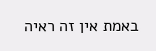באמת אין זה ראיה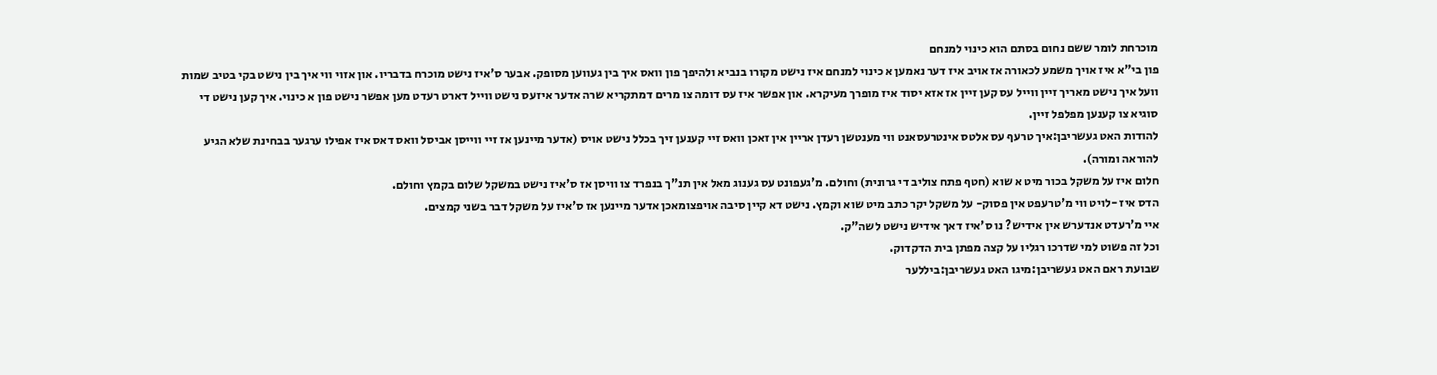מוכרחת לומר ששם נחום בסתם הוא כינוי למנחם
פון בי"א איז אויך משמע לכאורה אז אויב איז דער נאמען א כינוי למנחם איז נישט מקורו בנביא ולהיפך פון וואס איך בין געווען מסופק. אבער ס'איז נישט מוכרח בדבריו. און אזוי ווי איך בין נישט בקי בטיב שמות וועל איך נישט מאריך זיין ווייל עס קען זיין אז אזא יסוד איז מופרך מעיקרא. און אפשר איז עס דומה צו מרים דמתקריא שרה אדער איזעס נישט ווייל דארט רעדט מען אפשר נישט פון א כינוי. איך קען נישט די סוגיא צו קענען מפלפל זיין.
להודות האט געשריבן:איך טרעף עס אלטס אינטרעסאנט ווי מענטשן רעדן אריין אין זאכן וואס זיי קענען זיך בכלל נישט אויס (אדער מיינען אז זיי ווייסן אביסל וואס דאס איז אפילו ערגער בבחינת שלא הגיע להוראה ומורה).
חלום איז על משקל בכור מיט א שוא (חטף פתח צוליב די גרונית) וחולם. מ'געפונט עס גענוג מאל אין תנ"ך בנפרד צו וויסן אז ס'איז נישט במשקל שלום בקמץ וחולם.
הדס איז -לויט ווי מ'טרעפט אין פסוק- על משקל יקר כתב מיט שוא וקמץ. נישט דא קיין סיבה אויפצומאכן אדער מיינען אז ס'איז על משקל דבר בשני קמצים.
איי מ'רעדט אנדערש אין אידיש? נו ס'איז דאך אידיש נישט לשה"ק.
וכל זה פשוט למי שדרכו רגליו על קצה מפתן בית הדקדוק.
שבועת ראם האט געשריבן:מיגו האט געשריבן:ביללער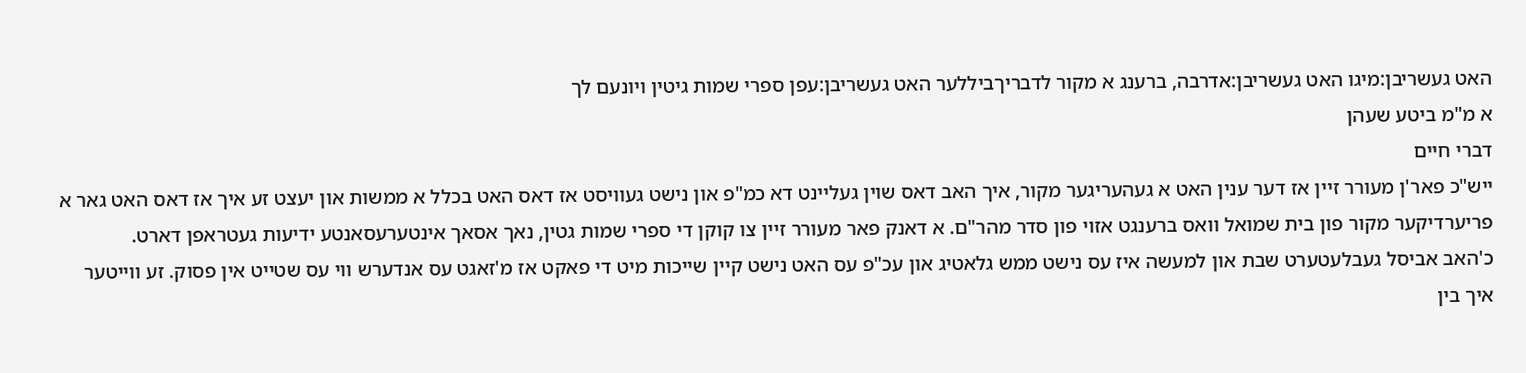האט געשריבן:מיגו האט געשריבן:אדרבה, ברענג א מקור לדבריךביללער האט געשריבן:עפן ספרי שמות גיטין ויונעם לך
א מ"מ ביטע שעהן
דברי חיים
ייש"כ פאר'ן מעורר זיין אז דער ענין האט א געהעריגער מקור, איך האב דאס שוין געליינט דא כמ"פ און נישט געוויסט אז דאס האט בכלל א ממשות און יעצט זע איך אז דאס האט גאר א פריערדיקער מקור פון בית שמואל וואס ברענגט אזוי פון סדר מהר"ם. א דאנק פאר מעורר זיין צו קוקן די ספרי שמות גטין, נאך אסאך אינטערעסאנטע ידיעות געטראפן דארט.
כ'האב אביסל געבלעטערט שבת און למעשה איז עס נישט ממש גלאטיג און עכ"פ עס האט נישט קיין שייכות מיט די פאקט אז מ'זאגט עס אנדערש ווי עס שטייט אין פסוק. זע ווייטער
איך בין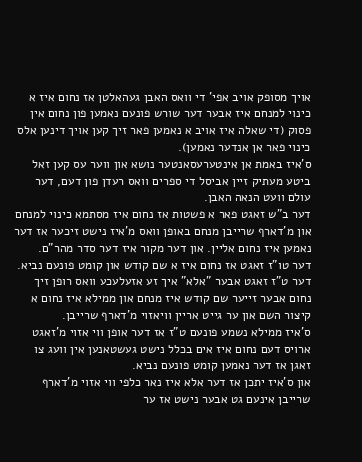אויך מסופק אויב אפי' די וואס האבן געהאלטן אז נחום איז א כינוי למנחם איז אבער דער שורש פונעם נאמען פון נחום אין פסוק (די שאלה איז אויב א נאמען פאר זיך קען אויך דינען אלס כינוי פאר אן אנדער נאמען).
ס'איז באמת אן אינטערעסאנטער נושא און ווער עס קען זאל ביטע מעתיק זיין אביסל די ספרים וואס רעדן פון דעם, דער עולם וועט הנאה האבן.
דער ב"ש זאגט פאר א פשטות אז נחום איז מסתמא כינוי למנחם און מ'דארף שרייבן מנחם באופן וואס מ'איז נישט זיכער אז דער נאמען איז נחום אליין. און דער מקור איז דער סדר מהר"ם.
דער טו"ז זאגט אז נחום איז א שם קודש און קומט פונעם נביא. דער ט"ז זאגט אבער "אלא" איך זע אזעלעכע וואס רופן זיך נחום אבער זייער שם קודש איז מנחם און ממילא איז נחום א קיצור השם און ער גייט אריין וויאזוי מ'דארף שרייבן.
ס'איז ממילא נשמע פונעם ט"ז אז דער אופן ווי אזוי מ'זאגט ארויס דעם נחום איז אים בכלל נישט געשטאנען אין וועג צו זאגן אז דער נאמען קומט פונעם נביא.
און ס'איז יתכן אז דער אלא איז נאר כלפי ווי אזוי מ'דארף שרייבן אינעם גט אבער נישט אז ער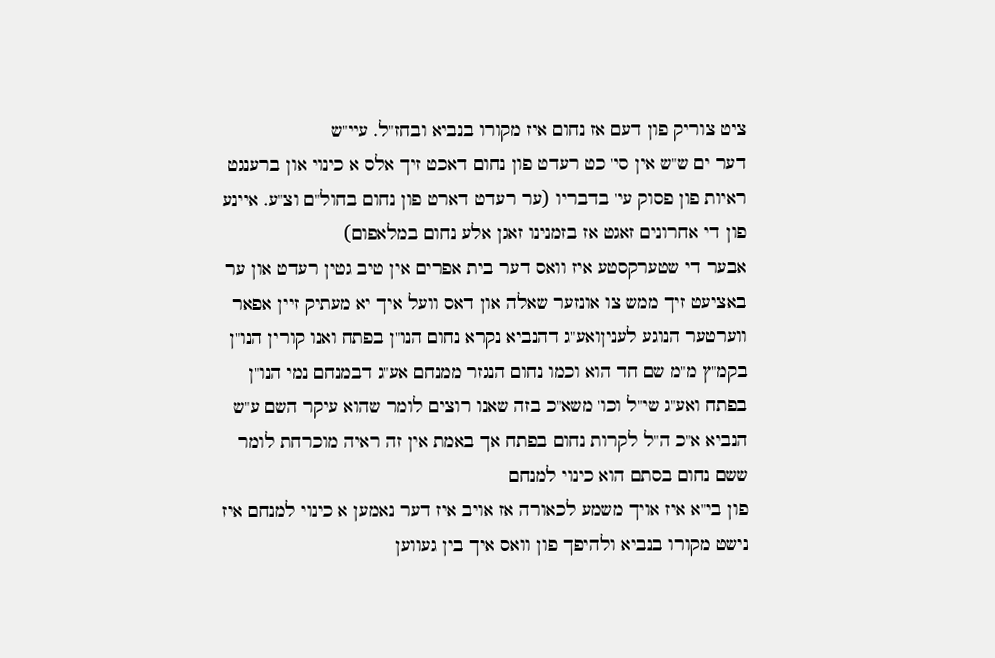ציט צוריק פון דעם אז נחום איז מקורו בנביא ובחז"ל. עיי"ש
דער ים ש"ש אין סי' כט רעדט פון נחום דאכט זיך אלס א כינוי און ברענגט ראיות פון פסוק עי' בדבריו (ער רעדט דארט פון נחום בחול"ם וצ"ע. איינע פון די אחרונים זאגט אז בזמנינו זאגן אלע נחום במלאפום)
אבער די שטערקסטע איז וואס דער בית אפרים אין טיב גטין רעדט און ער באציעט זיך ממש צו אונזער שאלה און דאס וועל איך יא מעתיק זיין אפאר ווערטער הנוגע לעניןואע"ג דהנביא נקרא נחום הנו"ן בפתח ואנו קורין הנו"ן בקמ"ץ מ"מ שם חד הוא וכמו נחום הנגזר ממנחם אע"ג דבמנחם נמי הנו"ן בפתח ואע"ג שי"ל וכו' משא"כ בזה שאנו רוצים לומר שהוא עיקר השם ע"ש הנביא א"כ ה"ל לקרות נחום בפתח אך באמת אין זה ראיה מוכרחת לומר ששם נחום בסתם הוא כינוי למנחם
פון בי"א איז אויך משמע לכאורה אז אויב איז דער נאמען א כינוי למנחם איז נישט מקורו בנביא ולהיפך פון וואס איך בין געווען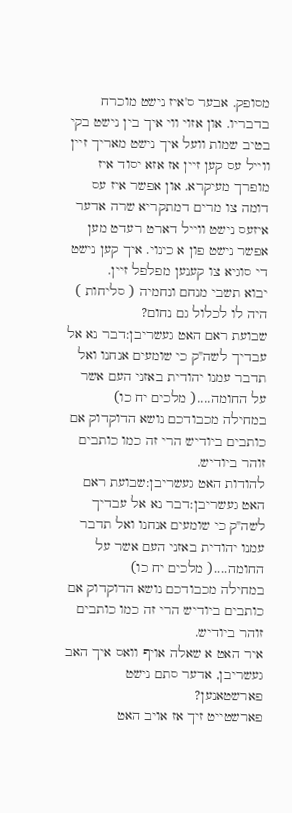מסופק. אבער ס'איז נישט מוכרח בדבריו. און אזוי ווי איך בין נישט בקי בטיב שמות וועל איך נישט מאריך זיין ווייל עס קען זיין אז אזא יסוד איז מופרך מעיקרא. און אפשר איז עס דומה צו מרים דמתקריא שרה אדער איזעס נישט ווייל דארט רעדט מען אפשר נישט פון א כינוי. איך קען נישט די סוגיא צו קענען מפלפל זיין.
יבוא תשבי מנחם ונחמיה ( סליחות )
היה לו לכלול גם נחום?
שבועת ראם האט געשריבן:דבר נא אל עבדיך לשה"ק כי שומעים אנחנו ואל תדבר עמנו יהודית באזני העם אשר על החומה....( מלכים יח כו)
במחילה מכבודכם נושא הדוקדוק אם כותבים ביודיש הרי זה כמו כותבים זוהר ביודיש.
להודות האט געשריבן:שבועת ראם האט געשריבן:דבר נא אל עבדיך לשה"ק כי שומעים אנחנו ואל תדבר עמנו יהודית באזני העם אשר על החומה....( מלכים יח כו)
במחילה מכבודכם נושא הדוקדוק אם כותבים ביודיש הרי זה כמו כותבים זוהר ביודיש.
איר האט א שאלה אויף וואס איך האב געשריבן, אדער סתם נישט פארשטאנען?
פארשטייט זיך אז אויב האט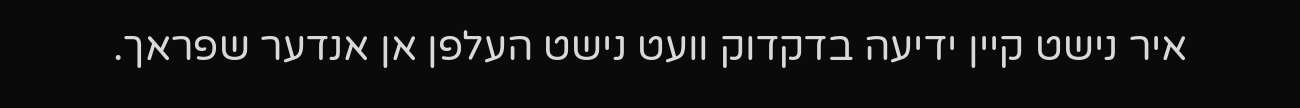איר נישט קיין ידיעה בדקדוק וועט נישט העלפן אן אנדער שפראך.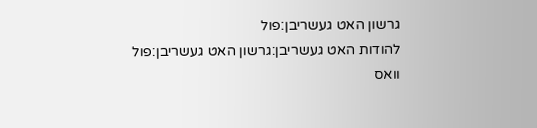גרשון האט געשריבן:פול
להודות האט געשריבן:גרשון האט געשריבן:פול
וואס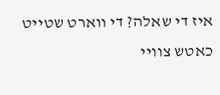איז די שאלה? די ווארט שטייט כאטש צוויי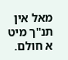מאל אין תנ"ך מיט א חולם.